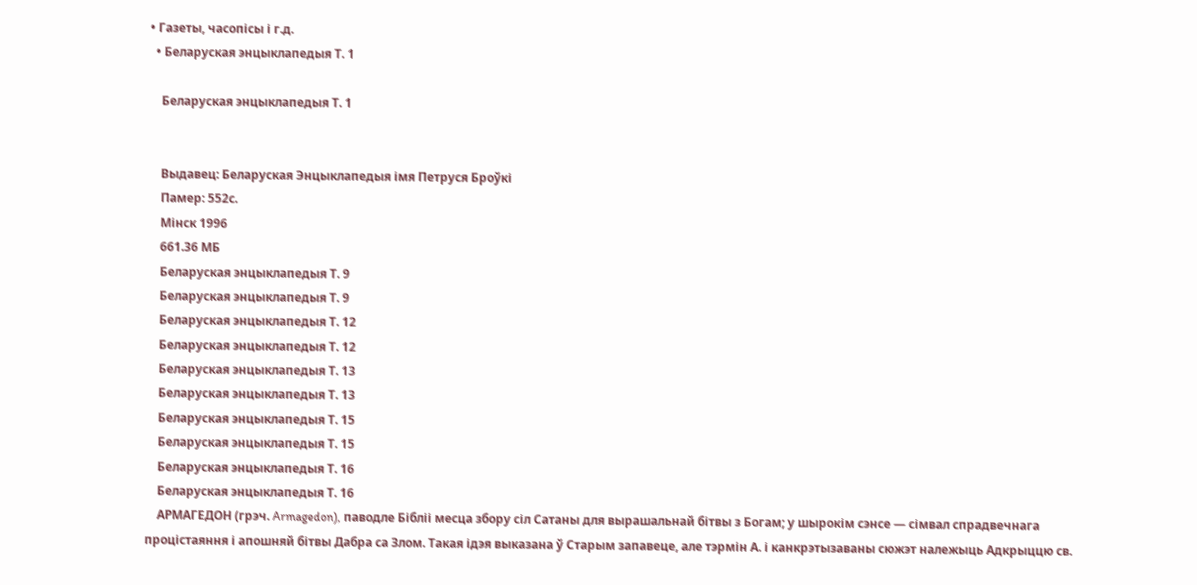• Газеты, часопісы і г.д.
  • Беларуская энцыклапедыя Т. 1

    Беларуская энцыклапедыя Т. 1


    Выдавец: Беларуская Энцыклапедыя імя Петруся Броўкі
    Памер: 552с.
    Мінск 1996
    661.36 МБ
    Беларуская энцыклапедыя Т. 9
    Беларуская энцыклапедыя Т. 9
    Беларуская энцыклапедыя Т. 12
    Беларуская энцыклапедыя Т. 12
    Беларуская энцыклапедыя Т. 13
    Беларуская энцыклапедыя Т. 13
    Беларуская энцыклапедыя Т. 15
    Беларуская энцыклапедыя Т. 15
    Беларуская энцыклапедыя Т. 16
    Беларуская энцыклапедыя Т. 16
    АРМАГЕДОН (грэч. Armagedon), паводле Бібліі месца збору сіл Сатаны для вырашальнай бітвы з Богам; у шырокім сэнсе — сімвал спрадвечнага процістаяння і апошняй бітвы Дабра са Злом. Такая ідэя выказана ў Старым запавеце, але тэрмін А. і канкрэтызаваны сюжэт належыць Адкрыццю св.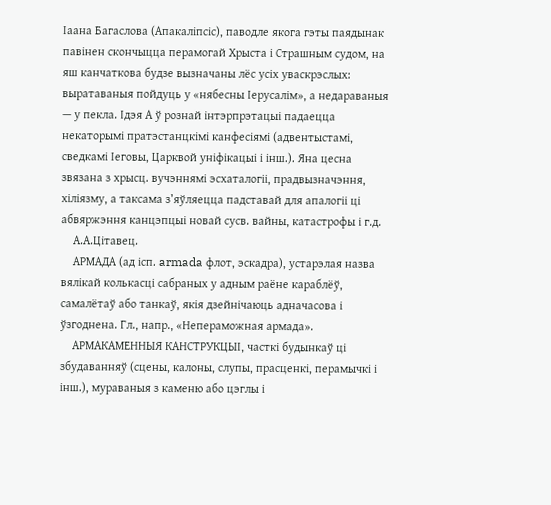Іаана Багаслова (Апакаліпсіс), паводле якога гэты паядынак павінен скончыцца перамогай Хрыста і Страшным судом, на яш канчаткова будзе вызначаны лёс усіх уваскрэслых: выратаваныя пойдуць у «нябесны Іерусалім», а недараваныя — у пекла. Ідэя А ў рознай інтэрпрэтацыі падаецца некаторымі пратэстанцкімі канфесіямі (адвентыстамі, сведкамі Іеговы, Царквой уніфікацыі і інш.). Яна цесна звязана з хрысц. вучэннямі эсхаталогіі, прадвызначэння, хіліязму, а таксама з’яўляецца падставай для апалогіі ці абвяржэння канцэпцыі новай сусв. вайны, катастрофы і г.д.
    А.А.Цітавец.
    АРМАДА (ад ісп. armada флот, эскадра), устарэлая назва вялікай колькасці сабраных у адным раёне караблёў, самалётаў або танкаў, якія дзейнічаюць адначасова і ўзгоднена. Гл., напр., «Непераможная армада».
    АРМАКАМЕННЫЯ КАНСТРУКЦЫІ, часткі будынкаў ці збудаванняў (сцены, калоны, слупы, прасценкі, перамычкі і інш.), мураваныя з каменю або цэглы і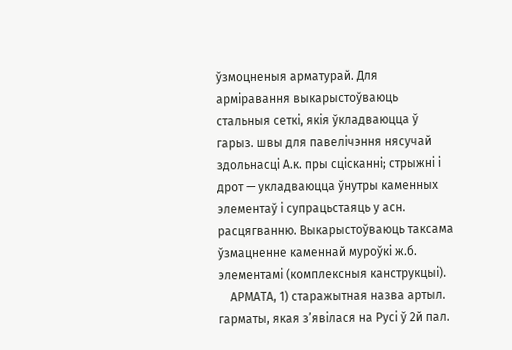ўзмоцненыя арматурай. Для арміравання выкарыстоўваюць стальныя сеткі, якія ўкладваюцца ў гарыз. швы для павелічэння нясучай здольнасці А.к. пры сцісканні; стрыжні і дрот — укладваюцца ўнутры каменных элементаў і супрацьстаяць у асн. расцягванню. Выкарыстоўваюць таксама ўзмацненне каменнай муроўкі ж.б. элементамі (комплексныя канструкцыі).
    АРМАТА, 1) старажытная назва артыл. гарматы, якая з’явілася на Русі ў 2й пал.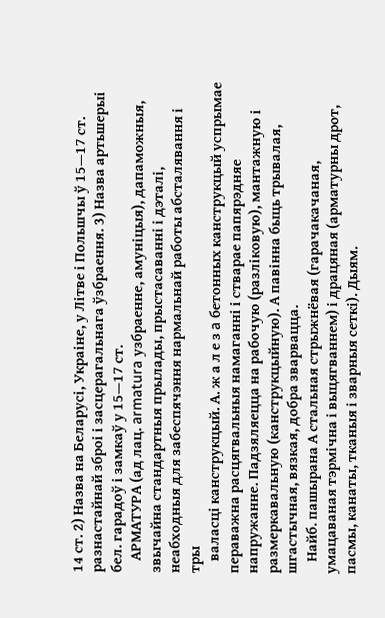14 ст. 2) Назва на Беларусі, Украіне, у Літве і Польшчы ў 15—17 ст. разнастайнай зброі і засцерагальнага ўзбраення. 3) Назва артьшерыі бел. гарадоў і замкаў у 15—17 ст.
    АРМАТУРА (ад лац. armatura узбраенне, амуніцыя), дапаможныя, звычайна стандартныя прылады, прыстасаванні і дэталі, неабходныя для забеспячэння нармальнай работы абсталявання і тры
    валасці канструкцый. А. ж а л е з a бетонных канструкцый успрымае пераважна расцягвальныя намаганні і стварае папярэдняе напружанне. Падзяляецца на рабочую (разліковую), мантажную і размеркавальную (канструкцыйную). А павінна быць трывалая, шгастычная, вязкая, добра зварвацца.
    Найб. пашырана А стальная стрыжнёвая (гарачакачаная, умацаваная тэрмічна і выцягваннем) і драцяная (арматурны дрот, пасмы, канаты, тканыя і зварныя сеткі). Дыям.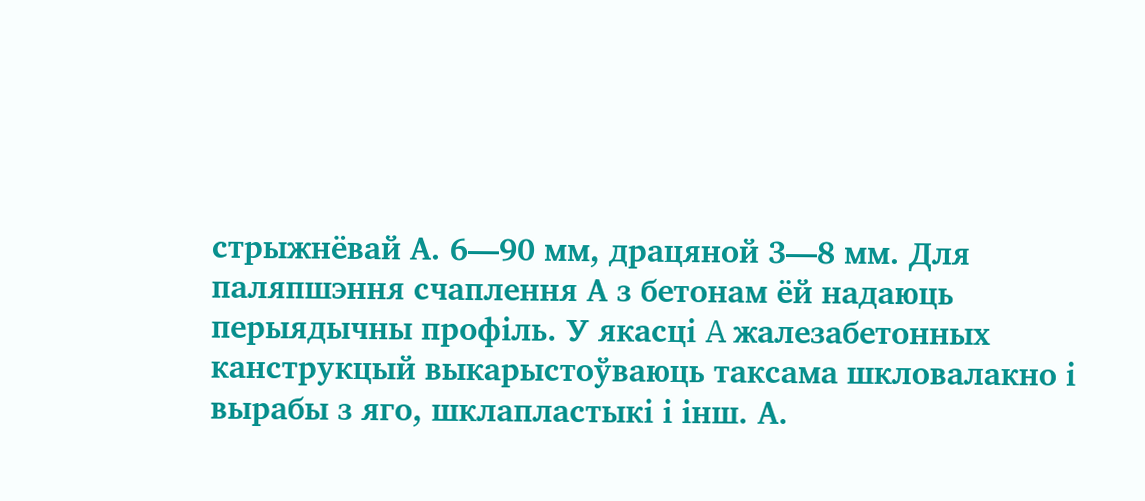стрыжнёвай А. 6—90 мм, драцяной 3—8 мм. Для паляпшэння счаплення А з бетонам ёй надаюць перыядычны профіль. У якасці A жалезабетонных канструкцый выкарыстоўваюць таксама шкловалакно і вырабы з яго, шклапластыкі і інш. А.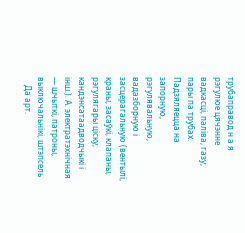трубаправод н а я рэгулюе цячэнне вадкасці, паліва, газу, пары па трубах. Падзяляецца на запорную, рэгулявальную, вадазборную і засцерагальную (вентылі, краны, засаўкі, клапаны, рэгулягары ціску, кандэнсатаадводчыкі і інш.). А. электратэхнічная — шчыткі, патроны, выключальнікі, штэпсель
    Да арт.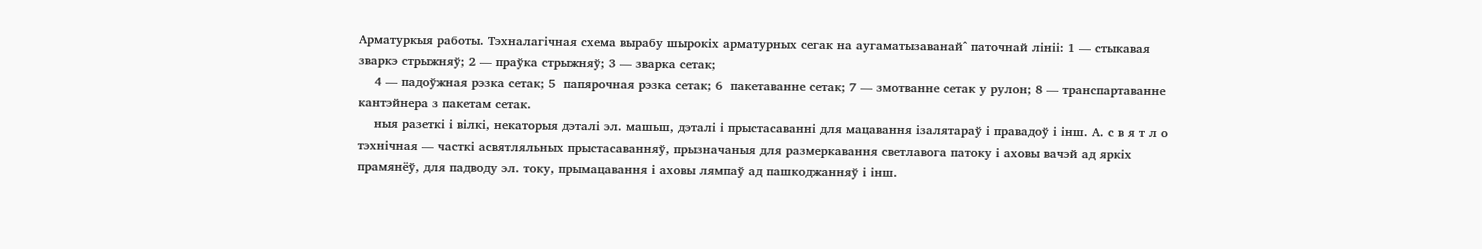Арматуркыя работы. Тэхналагічная схема вырабу шырокіх арматурных сегак на аугаматызаванай^ паточнай лініі: 1 — стыкавая зваркэ стрыжняў; 2 — праўка стрыжняў; 3 — зварка сетак;
    4 — падоўжная рэзка сетак; 5  папярочная рэзка сетак; 6  пакетаванне сетак; 7 — змотванне сетак у рулон; 8 — транспартаванне кантэйнера з пакетам сетак.
    ныя разеткі і вілкі, некаторыя дэталі эл. машьш, дэталі і прыстасаванні для мацавання ізалятараў і правадоў і інш. А. с в я т л о тэхнічная — часткі асвятляльных прыстасаванняў, прызначаныя для размеркавання светлавога патоку і аховы вачэй ад яркіх прамянёў, для падводу эл. току, прымацавання і аховы лямпаў ад пашкоджанняў і інш.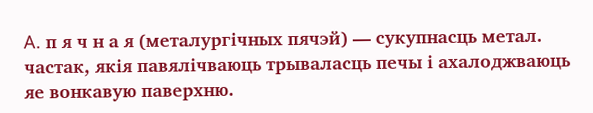A. п я ч н а я (металургічных пячэй) — сукупнасць метал. частак, якія павялічваюць трываласць печы і ахалоджваюць яе вонкавую паверхню.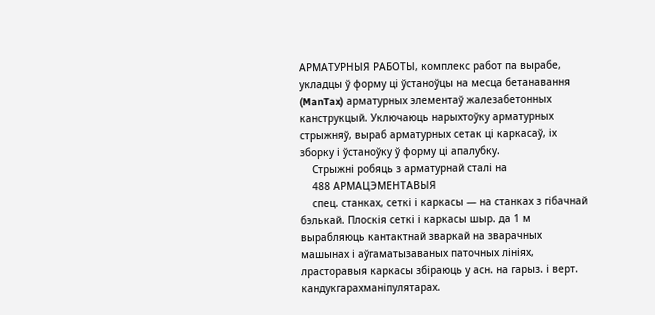АРМАТУРНЫЯ РАБОТЫ, комплекс работ па вырабе, укладцы ў форму ці ўстаноўцы на месца бетанавання (ManTax) арматурных элементаў жалезабетонных канструкцый. Уключаюць нарыхтоўку арматурных стрыжняў, выраб арматурных сетак ці каркасаў, іх зборку і ўстаноўку ў форму ці апалубку.
    Стрыжні робяць з арматурнай сталі на
    488 АРМАЦЭМЕНТАВЫЯ
    спец. станках, сеткі і каркасы — на станках з гібачнай бэлькай. Плоскія сеткі і каркасы шыр. да 1 м вырабляюць кантактнай зваркай на зварачных машынах і аўгаматызаваных паточных лініях, лрасторавыя каркасы збіраюць у асн. на гарыз. і верт. кандукгарахманіпулятарах.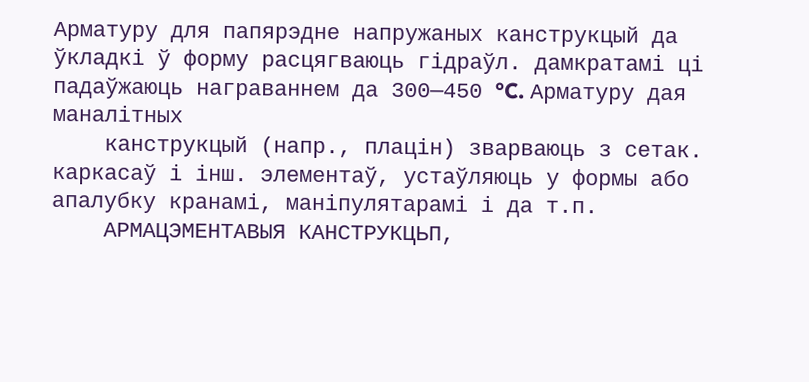Арматуру для папярэдне напружаных канструкцый да ўкладкі ў форму расцягваюць гідраўл. дамкратамі ці падаўжаюць награваннем да 300—450 °C. Арматуру дая маналітных
    канструкцый (напр., плацін) зварваюць з сетак. каркасаў і інш. элементаў, устаўляюць у формы або апалубку кранамі, маніпулятарамі і да т.п.
    АРМАЦЭМЕНТАВЫЯ КАНСТРУКЦЬП,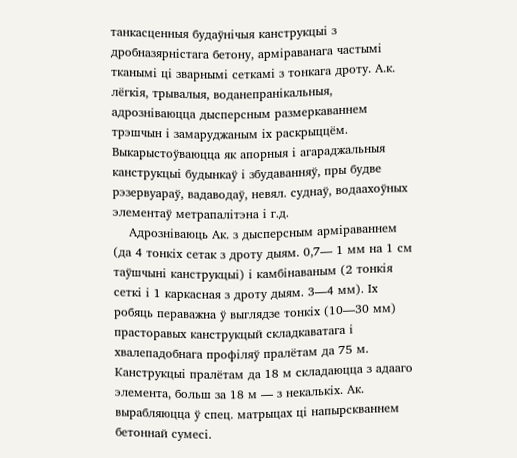танкасценныя будаўнічыя канструкцыі з дробназярністага бетону, арміраванага частымі тканымі ці зварнымі сеткамі з тонкага дроту. А.к. лёгкія, трывалыя, воданепранікальныя, адрозніваюцца дысперсным размеркаваннем трэшчын і замаруджаным іх раскрыццём. Выкарыстоўваюцца як апорныя і агараджальныя канструкцыі будынкаў і збудаванняў, пры будве рэзервуараў, вадаводаў, невял. суднаў, водаахоўных элементаў метрапалітэна і г.д.
    Адрозніваюць Ак. з дысперсным арміраваннем (да 4 тонкіх сетак з дроту дыям. 0,7— 1 мм на 1 см таўшчыні канструкцыі) і камбінаваным (2 тонкія сеткі і 1 каркасная з дроту дыям. 3—4 мм). Іх робяць пераважна ў выглядзе тонкіх (10—30 мм) прасторавых канструкцый складкаватага і хвалепадобнага профіляў пралётам да 75 м. Канструкцыі пралётам да 18 м складаюцца з адааго элемента, больш за 18 м — з некалькіх. Ак. вырабляюцца ў спец. матрыцах ці напырскваннем бетоннай сумесі.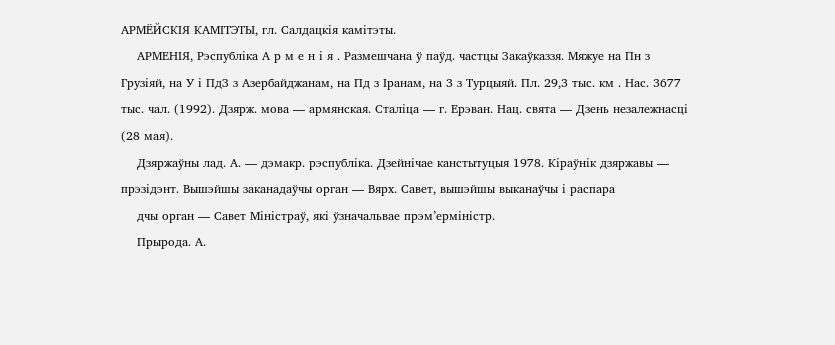АРМЁЙСКІЯ КАМІТЭТЫ, гл. Салдацкія камітэты.
    АРМЕНІЯ, Рэспубліка А р м е н і я . Размешчана ў паўд. частцы Закаўказзя. Мяжуе на Пн з Грузіяй, на У і ПдЗ з Азербайджанам, на Пд з Іранам, на 3 з Турцыяй. Пл. 29,3 тыс. км . Нас. 3677 тыс. чал. (1992). Дзярж. мова — армянская. Сталіца — г. Ерэван. Нац. свята — Дзень незалежнасці (28 мая).
    Дзяржаўны лад. А. — дэмакр. рэспубліка. Дзейнічае канстытуцыя 1978. Кіраўнік дзяржавы — прэзідэнт. Вышэйшы заканадаўчы орган — Вярх. Савет, вышэйшы выканаўчы і распара
    дчы орган — Савет Міністраў, які ўзначальвае прэм’ерміністр.
    Прырода. А.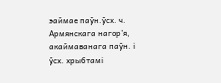эаймае паўн.ўсх. ч. Армянскага нагор’я, акаймаванага паўн. і ўсх. хрыбтамі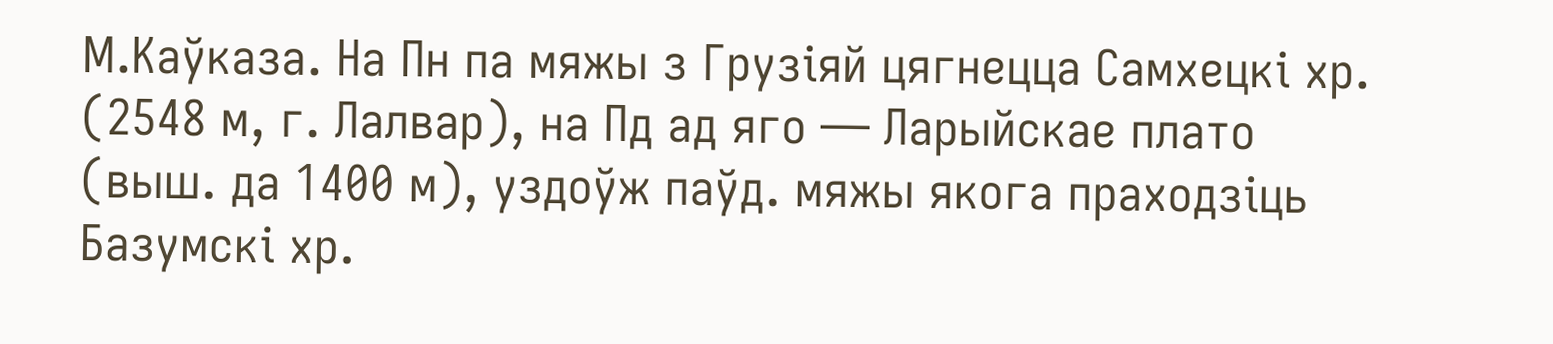М.Каўказа. На Пн па мяжы з Грузіяй цягнецца Самхецкі хр. (2548 м, г. Лалвар), на Пд ад яго — Ларыйскае плато (выш. да 1400 м), уздоўж паўд. мяжы якога праходзіць Базумскі хр.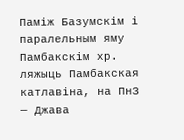Паміж Базумскім і паралельным яму Памбакскім хр. ляжыць Памбакская катлавіна, на ПнЗ — Джава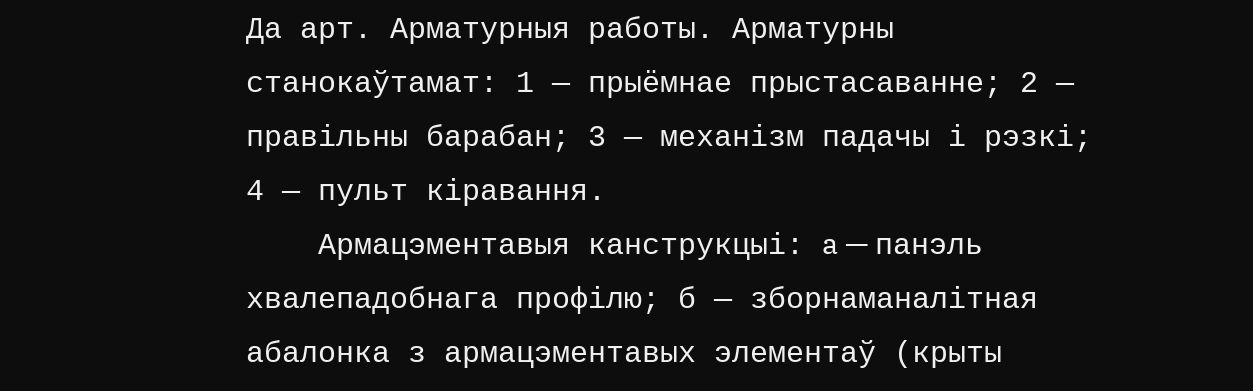Да арт. Арматурныя работы. Арматурны станокаўтамат: 1 — прыёмнае прыстасаванне; 2 — правільны барабан; 3 — механізм падачы і рэзкі; 4 — пульт кіравання.
    Армацэментавыя канструкцыі: a — панэль хвалепадобнага профілю; б — зборнаманалітная абалонка з армацэментавых элементаў (крыты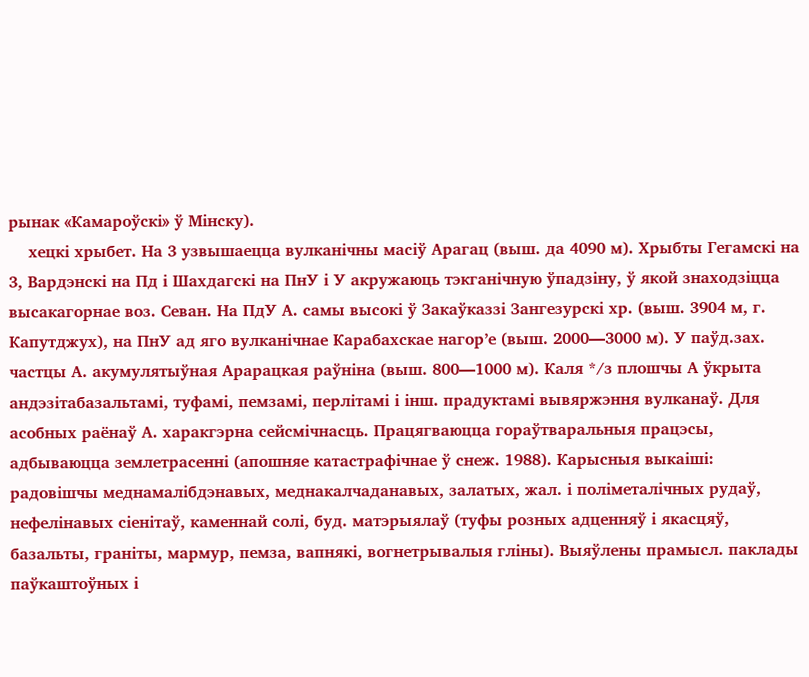рынак «Камароўскі» ў Мінску).
    хецкі хрыбет. На 3 узвышаецца вулканічны масіў Арагац (выш. да 4090 м). Хрыбты Гегамскі на 3, Вардэнскі на Пд і Шахдагскі на ПнУ і У акружаюць тэкганічную ўпадзіну, ў якой знаходзіцца высакагорнае воз. Севан. На ПдУ А. самы высокі ў Закаўказзі Зангезурскі хр. (выш. 3904 м, г. Капутджух), на ПнУ ад яго вулканічнае Карабахскае нагор’е (выш. 2000—3000 м). У паўд.зах. частцы А. акумулятыўная Арарацкая раўніна (выш. 800—1000 м). Каля */з плошчы А ўкрыта андэзітабазальтамі, туфамі, пемзамі, перлітамі і інш. прадуктамі вывяржэння вулканаў. Для асобных раёнаў А. харакгэрна сейсмічнасць. Працягваюцца гораўтваральныя працэсы, адбываюцца землетрасенні (апошняе катастрафічнае ў снеж. 1988). Карысныя выкаіші: радовішчы меднамалібдэнавых, меднакалчаданавых, залатых, жал. і поліметалічных рудаў, нефелінавых сіенітаў, каменнай солі, буд. матэрыялаў (туфы розных адценняў і якасцяў, базальты, граніты, мармур, пемза, вапнякі, вогнетрывалыя гліны). Выяўлены прамысл. паклады паўкаштоўных і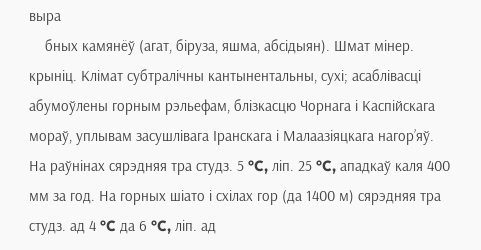выра
    бных камянёў (агат, біруза, яшма, абсідыян). Шмат мінер. крыніц. Клімат субтралічны кантынентальны, сухі; асаблівасці абумоўлены горным рэльефам, блізкасцю Чорнага і Каспійскага мораў, уплывам засушлівага Іранскага і Малаазіяцкага нагор’яў. На раўнінах сярэдняя тра студз. 5 °C, ліп. 25 °C, ападкаў каля 400 мм за год. На горных шіато і схілах гор (да 1400 м) сярэдняя тра студз. ад 4 °C да 6 °C, ліп. ад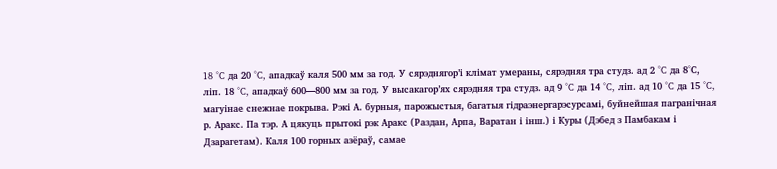18 °C да 20 °C, ападкаў каля 500 мм за год. У сярэднягор’і клімат умераны, сярэдняя тра студз. ад 2 °C да 8°С, ліп. 18 °C, ападкаў 600—800 мм за год. У высакагор’ях сярэдняя тра студз. ад 9 °C да 14 °C, ліп. ад 10 °C да 15 °C, магуінае снежнае покрыва. Рэкі А. бурныя, парожыстыя, багатыя гідраэнергарэсурсамі, буйнейшая пагранічная р. Аракс. Па тэр. А цякуць прытокі рэк Аракс (Раздан, Арпа, Варатан і інш.) і Куры (Дэбед з Памбакам і Дзарагетам). Каля 100 горных азёраў, самае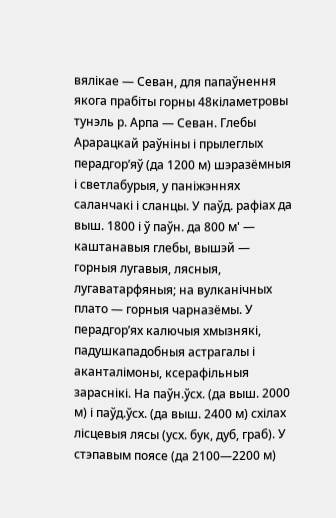вялікае — Севан, для папаўнення якога прабіты горны 48кіламетровы тунэль р. Арпа — Севан. Глебы Арарацкай раўніны і прылеглых перадгор’яў (да 1200 м) шэразёмныя і светлабурыя, у паніжэннях саланчакі і сланцы. У паўд. рафіах да выш. 1800 і ў паўн. да 800 м' — каштанавыя глебы, вышэй — горныя лугавыя, лясныя, лугаватарфяныя; на вулканічных плато — горныя чарназёмы. У перадгор’ях калючыя хмызнякі, падушкападобныя астрагалы і аканталімоны, ксерафільныя зараснікі. На паўн.ўсх. (да выш. 2000 м) і паўд.ўсх. (да выш. 2400 м) схілах лісцевыя лясы (усх. бук, дуб, граб). У стэпавым поясе (да 2100—2200 м)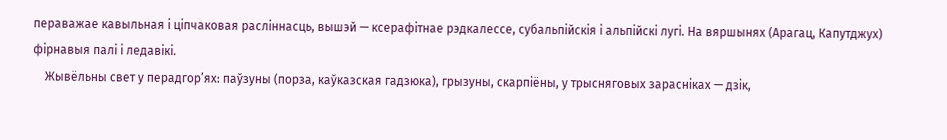пераважае кавыльная і ціпчаковая расліннасць, вышэй — ксерафітнае рэдкалессе, субальпійскія і альпійскі лугі. На вяршынях (Арагац, Капутджух) фірнавыя палі і ледавікі.
    Жывёльны свет у перадгор’ях: паўзуны (порза, каўказская гадзюка), грызуны, скарпіёны, у трысняговых зарасніках — дзік,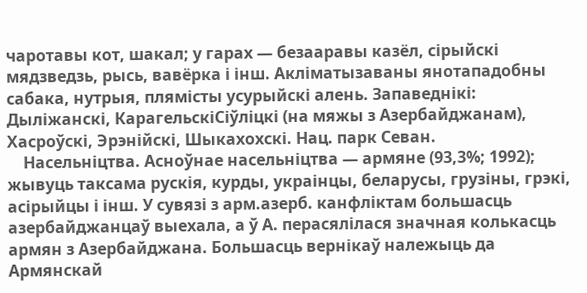чаротавы кот, шакал; у гарах — безааравы казёл, сірыйскі мядзведзь, рысь, вавёрка і інш. Акліматызаваны янотападобны сабака, нутрыя, плямісты усурыйскі алень. Запаведнікі: Дыліжанскі, КарагельскіСіўліцкі (на мяжы з Азербайджанам), Хасроўскі, Эрэнійскі, Шыкахохскі. Нац. парк Севан.
    Насельніцтва. Асноўнае насельніцтва — армяне (93,3%; 1992); жывуць таксама рускія, курды, украінцы, беларусы, грузіны, грэкі, асірыйцы і інш. У сувязі з арм.азерб. канфліктам большасць азербайджанцаў выехала, а ў А. перасялілася значная колькасць армян з Азербайджана. Большасць вернікаў належыць да Армянскай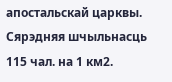апостальскай царквы. Сярэдняя шчыльнасць 115 чал. на 1 км2.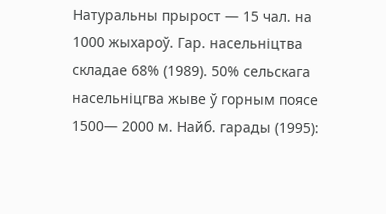Натуральны прырост — 15 чал. на 1000 жыхароў. Гар. насельніцтва складае 68% (1989). 50% сельскага насельніцгва жыве ў горным поясе 1500— 2000 м. Найб. гарады (1995):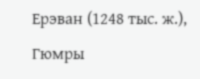Ерэван (1248 тыс. ж.), Гюмры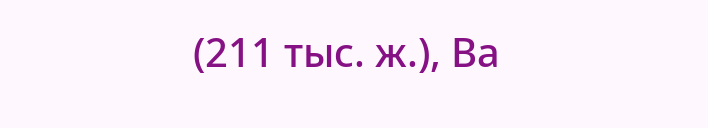(211 тыс. ж.), Ва